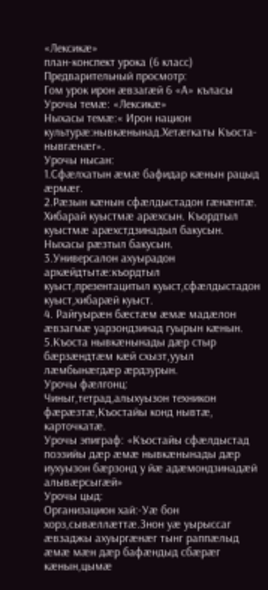«Лексикæ»
план-конспект урока (6 класс)
Предварительный просмотр:
Гом урок ирон æвзагæй 6 «А» къласы
Урочы темæ: «Лексикæ»
Ныхасы темæ:« Ирон национ культурæ:нывкæнынад.Хетæгкаты Къоста-нывгæнæг».
Урочы нысан:
1.Сфæлхатын æмæ бафидар кæнын рацыд æрмæг.
2.Рæзын кæнын сфæлдыстадон гæнæнтæ. Хибарай куыстмæ арæхсын. Къордтыл куыстмæ арæхстдзинадыл бакусын. Ныхасы рæзтыл бакусын.
3.Универсалон ахуырадон архæйдтытæ:къордтыл куыст,презентацитыл куыст,сфæлдыстадон куыст,хибарæй куыст.
4. Райгуырæн бæстæм æмæ мадæлон æвзагмæ уарзондзинад гуырын кæнын.
5.Къоста нывкæнынады дæр стыр бæрзæндтæм кæй схызт,ууыл лæмбынæгдæр æрдзурын.
Урочы фæлгонц:
Чиныг,тетрад,алыхуызон техникон фæрæзтæ,Къостайы конд нывтæ, карточкатæ.
Урочы эпиграф: «Къостайы сфæлдыстад поэзийы дæр æмæ нывкæнынады дæр иухуызон бæрзонд у йæ адæмондзинадæй алывæрсыгæй»
Урочы цыд:
Организацион хай:-Уæ бон хорз,сывæллæттæ.Знон уæ уырыссаг æвзаджы ахуыргæнæг тынг раппæлыд æмæ мæн дæр бафæндыд сбæрæг кæнын,цымæ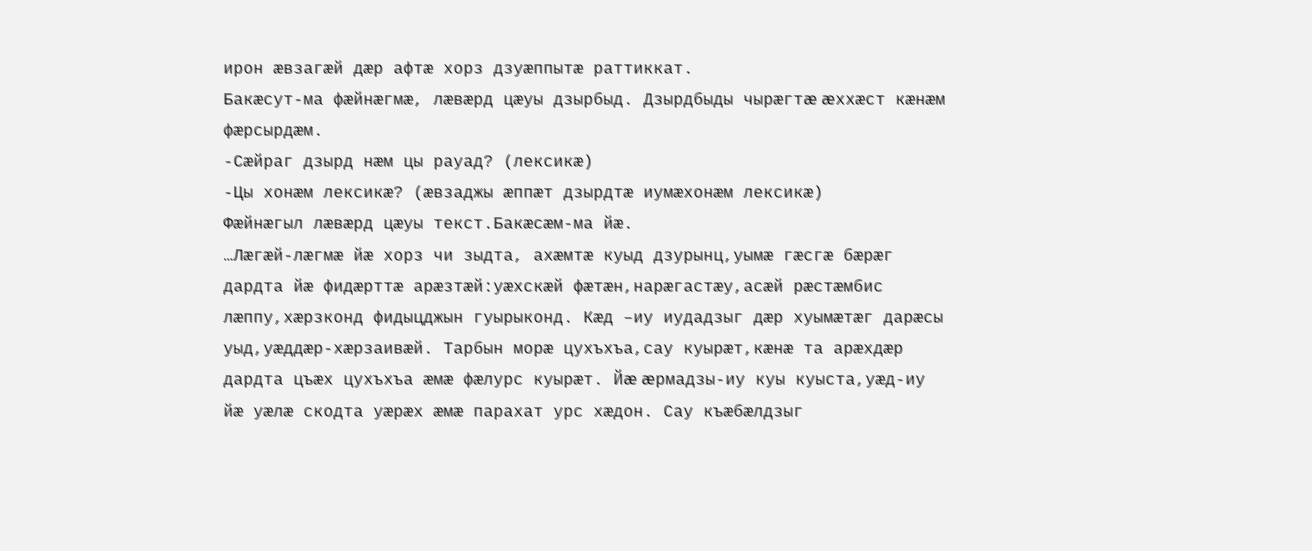ирон æвзагæй дæр афтæ хорз дзуæппытæ раттиккат.
Бакæсут-ма фæйнæгмæ, лæвæрд цæуы дзырбыд. Дзырдбыды чырæгтæ æххæст кæнæм фæрсырдæм.
-Сæйраг дзырд нæм цы рауад? (лексикæ)
-Цы хонæм лексикæ? (æвзаджы æппæт дзырдтæ иумæхонæм лексикæ)
Фæйнæгыл лæвæрд цæуы текст.Бакæсæм-ма йæ.
…Лæгæй-лæгмæ йæ хорз чи зыдта, ахæмтæ куыд дзурынц,уымæ гæсгæ бæрæг дардта йæ фидæрттæ арæзтæй:уæхскæй фæтæн,нарæгастæу,асæй рæстæмбис лæппу,хæрзконд фидыцджын гуырыконд. Кæд –иу иудадзыг дæр хуымæтæг дарæсы уыд,уæддæр-хæрзаивæй. Тарбын морæ цухъхъа,сау куырæт,кæнæ та арæхдæр дардта цъæх цухъхъа æмæ фæлурс куырæт. Йæ æрмадзы-иу куы куыста,уæд-иу йæ уæлæ скодта уæрæх æмæ парахат урс хæдон. Сау къæбæлдзыг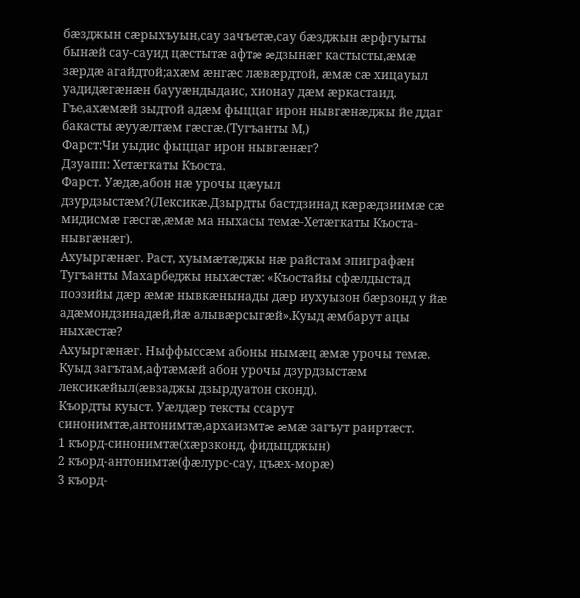бæзджын сæрыхъуын,сау зачъетæ,сау бæзджын æрфгуыты бынæй сау-сауид цæстытæ афтæ æдзынæг кастысты,æмæ зæрдæ агайдтой;ахæм æнгæс лæвæрдтой, æмæ сæ хицауыл уадидæгæнæн баууæндыдаис, хионау дæм æркастаид. Гъе,ахæмæй зыдтой адæм фыццаг ирон нывгæнæджы йе ддаг бакасты æууæлтæм гæсгæ.(Тугъанты М,)
Фарст:Чи уыдис фыццаг ирон нывгæнæг?
Дзуапп: Хетæгкаты Къоста.
Фарст. Уæдæ,абон нæ урочы цæуыл дзурдзыстæм?(Лексикæ.Дзырдты бастдзинад кæрæдзиимæ сæ мидисмæ гæсгæ,æмæ ма ныхасы темæ-Хетæгкаты Къоста-нывгæнæг).
Ахуыргæнæг. Раст, хуымæтæджы нæ райстам эпиграфæн Тугъанты Махарбеджы ныхæстæ: «Къостайы сфæлдыстад поэзийы дæр æмæ нывкæнынады дæр иухуызон бæрзонд у йæ адæмондзинадæй,йæ алывæрсыгæй».Куыд æмбарут ацы ныхæстæ?
Ахуыргæнæг. Ныффыссæм абоны нымæц æмæ урочы темæ. Куыд загътам,афтæмæй абон урочы дзурдзыстæм лексикæйыл(æвзаджы дзырдуатон сконд).
Къордты куыст. Уæлдæр тексты ссарут синонимтæ,антонимтæ,архаизмтæ æмæ загъут раиртæст.
1 къорд-синонимтæ(хæрзконд, фидыцджын)
2 къорд-антонимтæ(фæлурс-сау, цъæх-морæ)
3 къорд-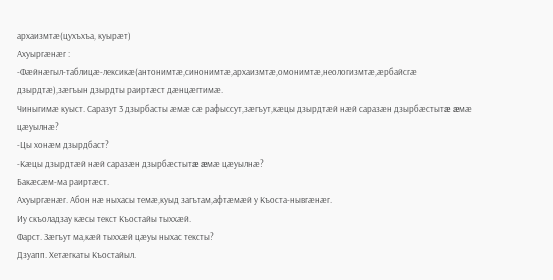архаизмтæ(цухъхъа, куырæт)
Ахуыргæнæг :
-Фæйнæгыл-таблицæ-лексикæ(антонимтæ,синонимтæ,архаизмтæ,омонимтæ,неологизмтæ,æрбайсгæ дзырдтæ),зæгъын дзырдты раиртæст дæнцæгтимæ.
Чиныгимæ куыст. Саразут 3 дзырбасты æмæ сæ рафыссут,зæгъут,кæцы дзырдтæй нæй саразæн дзырбæстытæ æмæ цæуылнæ?
-Цы хонæм дзырдбаст?
-Кæцы дзырдтæй нæй саразæн дзырбæстытæ æмæ цæуылнæ?
Бакæсæм-ма раиртæст.
Ахуыргæнæг. Абон нæ ныхасы темæ,куыд загътам,афтæмæй у Къоста-нывгæнæг.
Иу скъоладзау кæсы текст Къостайы тыххæй.
Фарст. Зæгъут ма,кæй тыххæй цæуы ныхас тексты?
Дзуапп. Хетæгкаты Къостайыл.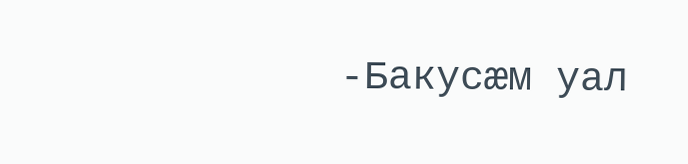-Бакусæм уал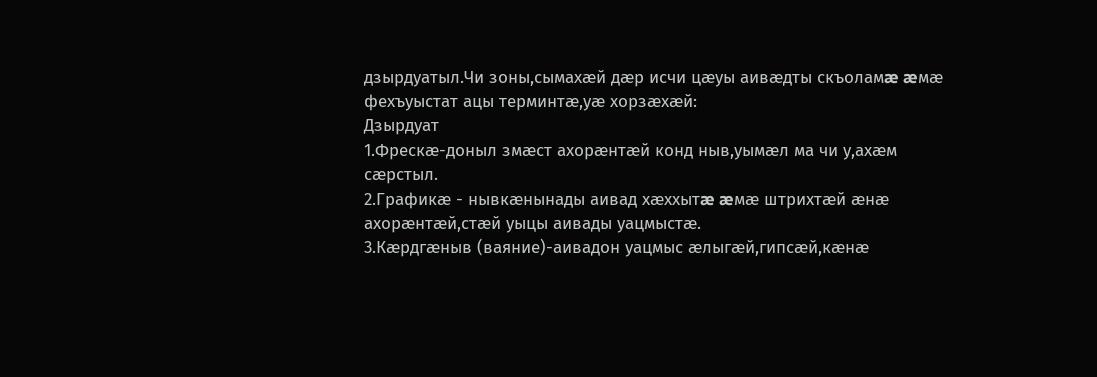дзырдуатыл.Чи зоны,сымахæй дæр исчи цæуы аивæдты скъоламæ æмæ фехъуыстат ацы терминтæ,уæ хорзæхæй:
Дзырдуат
1.Фрескæ-доныл змæст ахорæнтæй конд ныв,уымæл ма чи у,ахæм сæрстыл.
2.Графикæ - нывкæнынады аивад хæххытæ æмæ штрихтæй æнæ ахорæнтæй,стæй уыцы аивады уацмыстæ.
3.Кæрдгæныв (ваяние)-аивадон уацмыс æлыгæй,гипсæй,кæнæ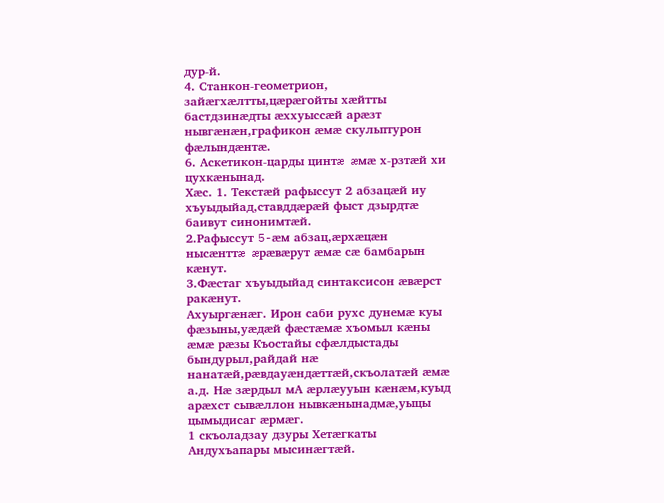дур-й.
4. Станкон-геометрион, зайæгхæлтты,цæрæгойты хæйтты бастдзинæдты æххуыссæй арæзт нывгæнæн,графикон æмæ скульптурон фæлындæнтæ.
6. Аскетикон-царды цинтæ æмæ х-рзтæй хи цухкæнынад.
Хæс. 1. Текстæй рафыссут 2 абзацæй иу хъуыдыйад,ставддæрæй фыст дзырдтæ баивут синонимтæй.
2.Рафыссут 5-æм абзац,æрхæцæн нысæнттæ æрæвæрут æмæ сæ бамбарын кæнут.
3.Фæстаг хъуыдыйад синтаксисон æвæрст ракæнут.
Ахуыргæнæг. Ирон саби рухс дунемæ куы фæзыны,уæдæй фæстæмæ хъомыл кæны æмæ рæзы Къостайы сфæлдыстады бындурыл,райдай нæ нанатæй,рæвдауæндæттæй,скъолатæй æмæ а.д. Нæ зæрдыл мА æрлæууын кæнæм,куыд арæхст сывæллон нывкæнынадмæ,уыцы цымыдисаг æрмæг.
1 скъоладзау дзуры Хетæгкаты Андухъапары мысинæгтæй.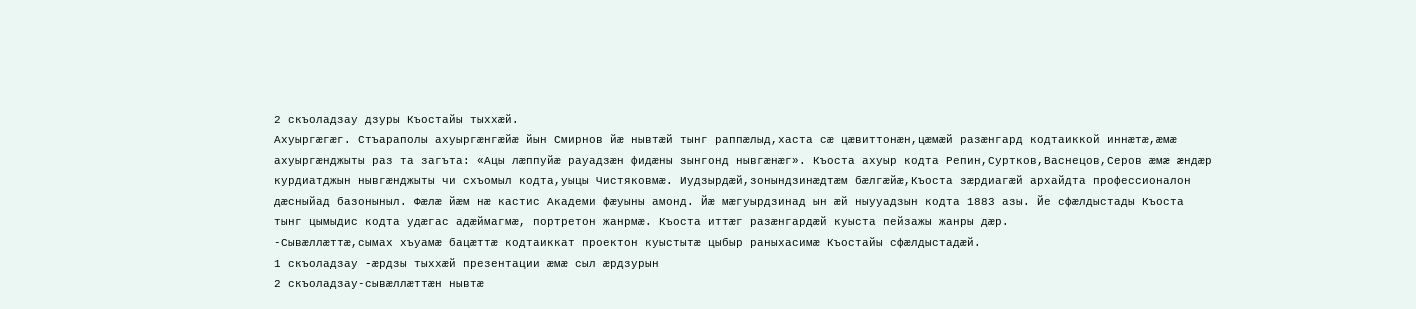2 скъоладзау дзуры Къостайы тыххæй.
Ахуыргæгæг. Стъараполы ахуыргæнгæйæ йын Смирнов йæ нывтæй тынг раппæлыд,хаста сæ цæвиттонæн,цæмæй разæнгард кодтаиккой иннæтæ,æмæ ахуыргæнджыты раз та загъта: «Ацы лæппуйæ рауадзæн фидæны зынгонд нывгæнæг». Къоста ахуыр кодта Репин,Суртков,Васнецов,Серов æмæ æндæр курдиатджын нывгæнджыты чи схъомыл кодта,уыцы Чистяковмæ. Иудзырдæй,зонындзинæдтæм бæлгæйæ,Къоста зæрдиагæй архайдта профессионалон дæсныйад базоныныл. Фæлæ йæм нæ кастис Академи фæуыны амонд. Йæ мæгуырдзинад ын æй ныууадзын кодта 1883 азы. Йе сфæлдыстады Къоста тынг цымыдис кодта удæгас адæймагмæ, портретон жанрмæ. Къоста иттæг разæнгардæй куыста пейзажы жанры дæр.
-Сывæллæттæ,сымах хъуамæ бацæттæ кодтаиккат проектон куыстытæ цыбыр раныхасимæ Къостайы сфæлдыстадæй.
1 скъоладзау -æрдзы тыххæй презентации æмæ сыл æрдзурын
2 скъоладзау-сывæллæттæн нывтæ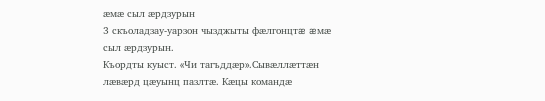æмæ сыл æрдзурын
3 скъоладзау-уарзон чызджыты фæлгонцтæ æмæ сыл æрдзурын.
Къордты куыст. «Чи тагъддæр».Сывæллæттæн лæвæрд цæуынц пазлтæ. Кæцы командæ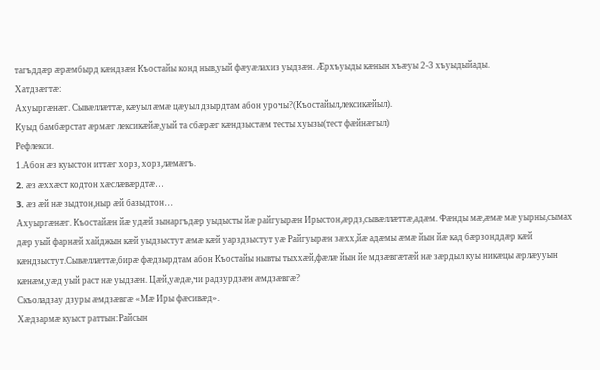тагъддæр æрæмбырд кæндзæн Къостайы конд ныв,уый фæуæлахиз уыдзæн. Æрхъуыды кæнын хъæуы 2-3 хъуыдыйады.
Хатдзæгтæ:
Ахуыргæнæг. Сывæллæттæ, кæуыл æмæ цæуыл дзырдтам абон урочы?(Къостайыл,лексикæйыл).
Куыд бамбæрстат æрмæг лексикæйæ,уый та сбæрæг кæндзыстæм тесты хуызы(тест фæйнæгыл)
Рефлекси.
1.Абон æз куыстон иттæг хорз, хорз,лæмæгъ.
2. æз æххæст кодтон хæслæвæрдтæ…
3. æз æй нæ зыдтон,ныр æй базыдтон…
Ахуыргæнæг. Къостайæн йæ удæй зынаргъдæр уыдысты йæ райгуырæн Ирыстон,æрдз,сывæллæттæ,адæм. Фæнды мæ,æмæ мæ уырны,сымах дæр уый фарнæй хайджын кæй уыдзыстут æмæ кæй уарздзыстут уæ Райгуырæн зæхх,йæ адæмы æмæ йын йæ кад бæрзонддæр кæй кæндзыстут.Сывæллæттæ,бирæ фæдзырдтам абон Къостайы нывты тыххæй,фæлæ йын йе мдзæвгæтæй нæ зæрдыл куы никæцы æрлæууын кæнæм,уæд уый раст нæ уыдзæн. Цæй,уæдæ,чи радзурдзæн æмдзæвгæ?
Скъоладзау дзуры æмдзæвгæ «Мæ Иры фæсивæд».
Хæдзармæ куыст раттын:Райсын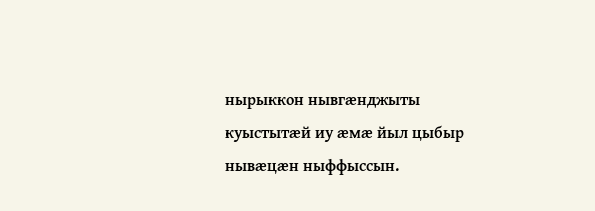нырыккон нывгæнджыты куыстытæй иу æмæ йыл цыбыр нывæцæн ныффыссын.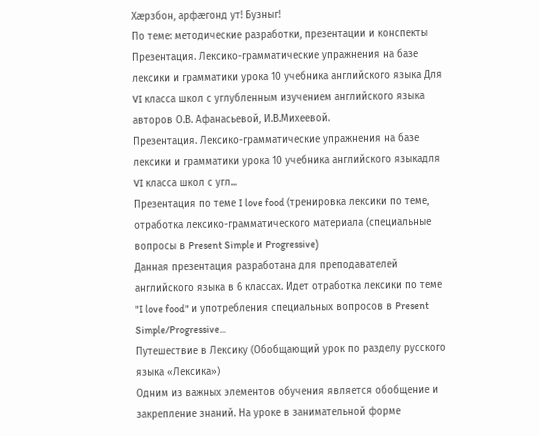Хæрзбон, арфæгонд ут! Бузныг!
По теме: методические разработки, презентации и конспекты
Презентация. Лексико-грамматические упражнения на базе лексики и грамматики урока 10 учебника английского языка Для VI класса школ с углубленным изучением английского языка авторов О.В. Афанасьевой, И.В.Михеевой.
Презентация. Лексико-грамматические упражнения на базе лексики и грамматики урока 10 учебника английского языкадля VI класса школ с угл...
Презентация по теме I love food (тренировка лексики по теме, отработка лексико-грамматического материала (специальные вопросы в Present Simple и Progressive)
Данная презентация разработана для преподавателей английского языка в 6 классах. Идет отработка лексики по теме "I love food" и употребления специальных вопросов в Present Simple/Progressive...
Путешествие в Лексику (Обобщающий урок по разделу русского языка «Лексика»)
Одним из важных элементов обучения является обобщение и закрепление знаний. На уроке в занимательной форме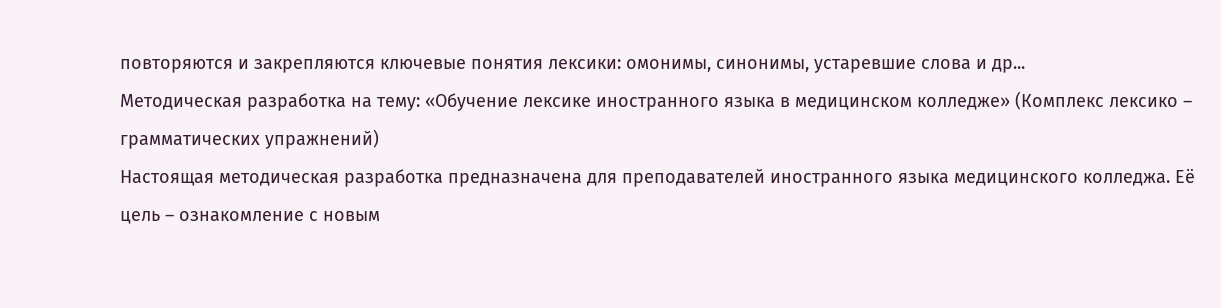повторяются и закрепляются ключевые понятия лексики: омонимы, синонимы, устаревшие слова и др...
Методическая разработка на тему: «Обучение лексике иностранного языка в медицинском колледже» (Комплекс лексико – грамматических упражнений)
Настоящая методическая разработка предназначена для преподавателей иностранного языка медицинского колледжа. Её цель – ознакомление с новым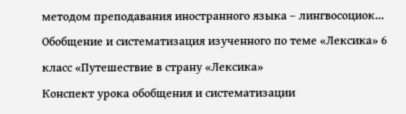методом преподавания иностранного языка – лингвосоциок...
Обобщение и систематизация изученного по теме «Лексика» 6 класс «Путешествие в страну «Лексика»
Конспект урока обобщения и систематизации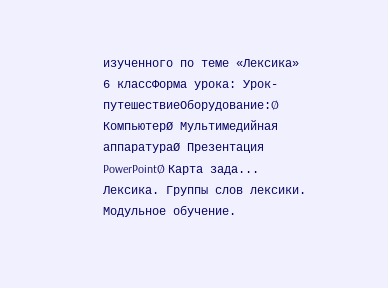изученного по теме «Лексика» 6 классФорма урока: Урок-путешествиеОборудование:Ø КомпьютерØ Мультимедийная аппаратураØ Презентация PowerPointØ Карта зада...
Лексика. Группы слов лексики.
Модульное обучение.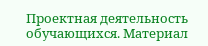Проектная деятельность обучающихся. Материал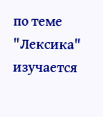по теме "Лексика" изучается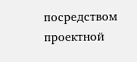посредством проектной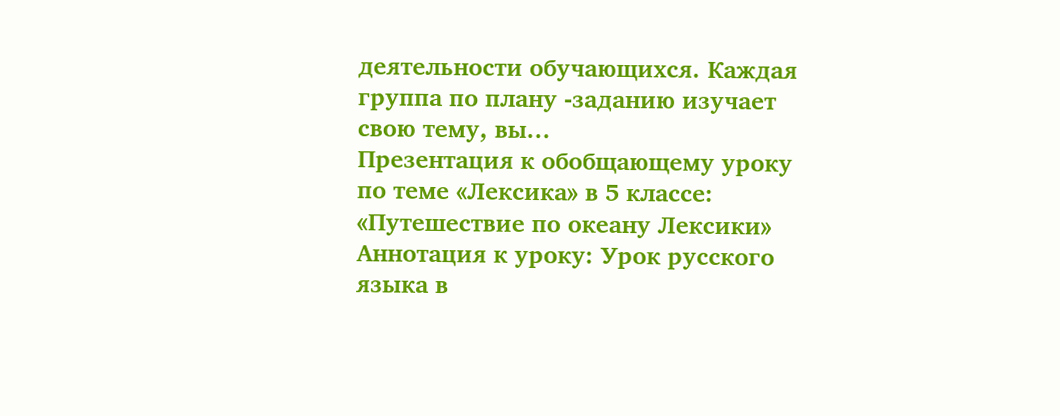деятельности обучающихся. Каждая группа по плану -заданию изучает свою тему, вы...
Презентация к обобщающему уроку по теме «Лексика» в 5 классе: «Путешествие по океану Лексики»
Аннотация к уроку: Урок русского языка в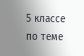5 классе по теме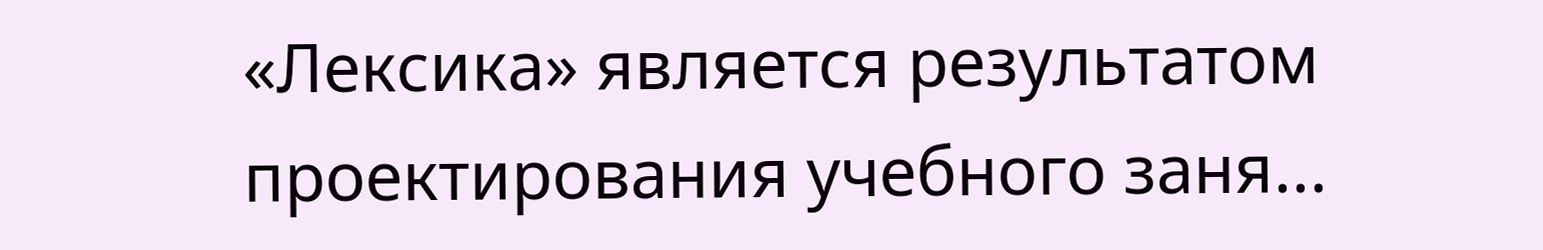«Лексика» является результатом проектирования учебного заня...